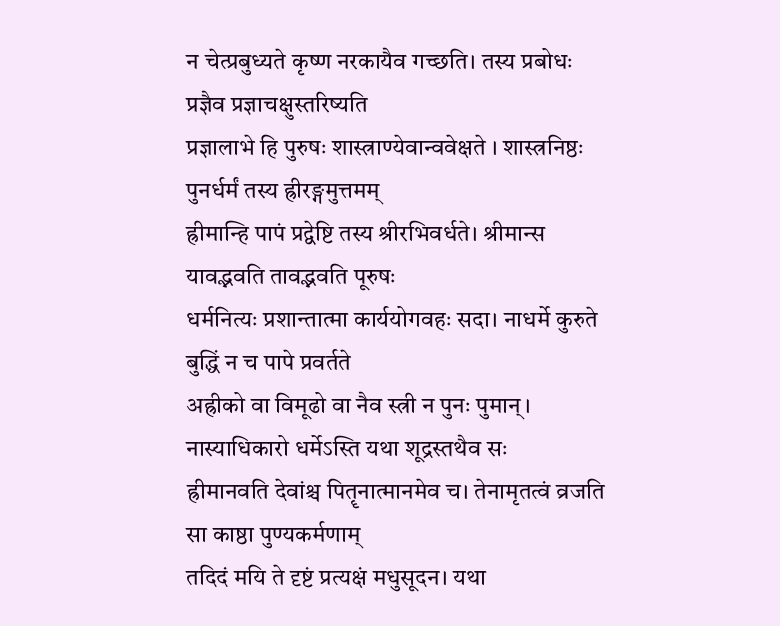न चेत्प्रबुध्यते कृष्ण नरकायैव गच्छति। तस्य प्रबोधः प्रज्ञैव प्रज्ञाचक्षुस्तरिष्यति
प्रज्ञालाभे हि पुरुषः शास्त्राण्येवान्ववेक्षते । शास्त्रनिष्ठः पुनर्धर्मं तस्य ह्रीरङ्गमुत्तमम्
ह्रीमान्हि पापं प्रद्वेष्टि तस्य श्रीरभिवर्धते। श्रीमान्स यावद्भवति तावद्भवति पूरुषः
धर्मनित्यः प्रशान्तात्मा कार्ययोगवहः सदा। नाधर्मे कुरुते बुद्धिं न च पापे प्रवर्तते
अह्रीको वा विमूढो वा नैव स्त्री न पुनः पुमान्। नास्याधिकारो धर्मेऽस्ति यथा शूद्रस्तथैव सः
ह्रीमानवति देवांश्च पितॄनात्मानमेव च। तेनामृतत्वं व्रजति सा काष्ठा पुण्यकर्मणाम्
तदिदं मयि ते दृष्टं प्रत्यक्षं मधुसूदन। यथा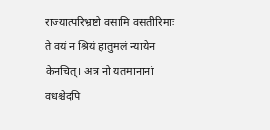राज्यात्परिभ्रष्टो वसामि वसतीरिमाः
ते वयं न श्रियं हातुमलं न्यायेन केनचित्। अत्र नो यतमानानां वधश्चेदपि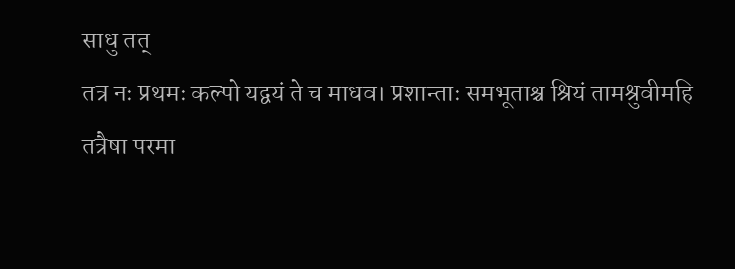साधु तत्
तत्र नः प्रथमः कल्पो यद्वयं ते च माधव। प्रशान्ताः समभूताश्च श्रियं तामश्रुवीमहि
तत्रैषा परमा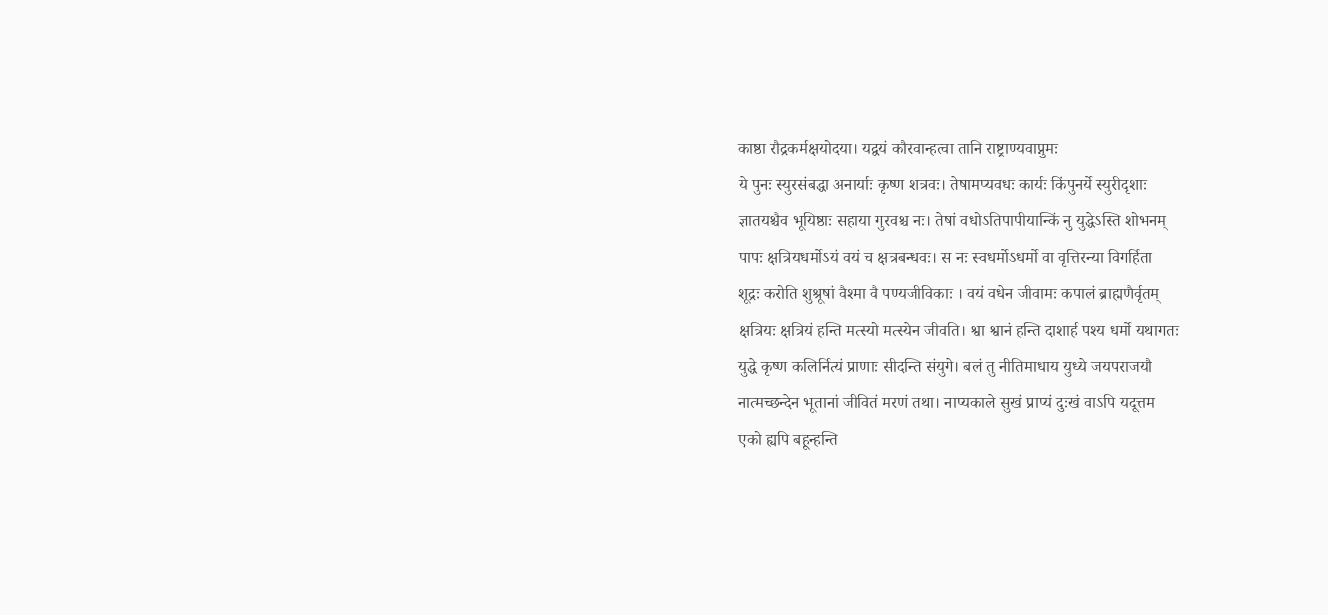काष्ठा रौद्रकर्मक्षयोदया। यद्वयं कौरवान्हत्वा तानि राष्ट्राण्यवाप्नुमः
ये पुनः स्युरसंबद्धा अनार्याः कृष्ण शत्रवः। तेषामप्यवधः कार्यः किंपुनर्ये स्युरीदृशाः
ज्ञातयश्चैव भूयिष्ठाः सहाया गुरवश्च नः। तेषां वधोऽतिपापीयान्किं नु युद्धेऽस्ति शोभनम्
पापः क्षत्रियधर्मोऽयं वयं च क्षत्रबन्धवः। स नः स्वधर्मोऽधर्मो वा वृत्तिरन्या विगर्हिता
शूद्रः करोति शुश्रूषां वैश्मा वै पण्यजीविकाः । वयं वधेन जीवामः कपालं ब्राह्मणैर्वृतम्
क्षत्रियः क्षत्रियं हन्ति मत्स्यो मत्स्येन जीवति। श्वा श्वानं हन्ति दाशार्ह पश्य धर्मो यथागतः
युद्धे कृष्ण कलिर्नित्यं प्राणाः सीदन्ति संयुगे। बलं तु नीतिमाधाय युध्ये जयपराजयौ
नात्मच्छन्देन भूतानां जीवितं मरणं तथा। नाप्यकाले सुखं प्राप्यं दुःखं वाऽपि यदूत्तम
एको ह्यपि बहून्हन्ति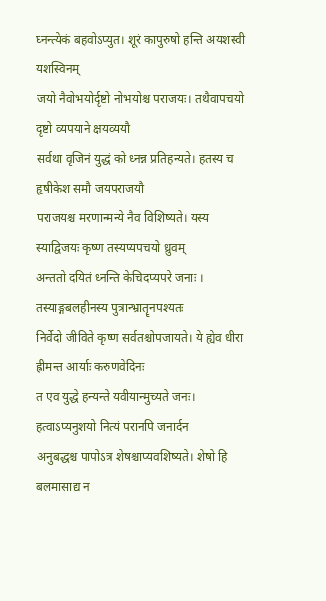घ्नन्त्येकं बहवोऽप्युत। शूरं कापुरुषो हन्ति अयशस्वी यशस्विनम्
जयो नैवोभयोर्दृष्टो नोभयोश्च पराजयः। तथैवापचयो दृष्टो व्यपयाने क्षयव्ययौ
सर्वथा वृजिनं युद्धं को ध्नन्न प्रतिहन्यते। हतस्य च हृषीकेश समौ जयपराजयौ
पराजयश्च मरणान्मन्ये नैव विशिष्यते। यस्य स्याद्विजयः कृष्ण तस्यप्यपचयो ध्रुवम्
अन्ततो दयितं ध्नन्ति केचिदप्यपरे जनाः । तस्याङ्गबलहीनस्य पुत्रान्भ्रातॄनपश्यतः
निर्वेदो जीविते कृष्ण सर्वतश्चोपजायते। ये ह्येव धीरा ह्रीमन्त आर्याः करुणवेदिनः
त एव युद्धे हन्यन्ते यवीयान्मुच्यते जनः। हत्वाऽप्यनुशयो नित्यं परानपि जनार्दन
अनुबद्धश्च पापोऽत्र शेषश्चाप्यवशिष्यते। शेषो हि बलमासाद्य न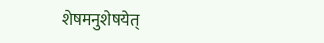शेषमनुशेषयेत्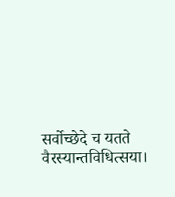सर्वोच्छेदे च यतते वैरस्यान्तविधित्सया।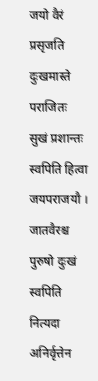जयो वैरं प्रसृजति दुःखमास्ते पराजितः
सुखं प्रशान्तः स्वपिति हित्वा जयपराजयौ । जातवैरश्च पुरुषो दुःखं स्वपिति नित्यदा
अनिर्वृत्तेन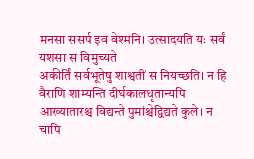मनसा ससर्प इव वेश्मनि। उत्सादयति यः सर्वं यशसा स विमुच्यते
अकीर्तिं सर्वभूतेषु शाश्वतीं स नियच्छति। न हि वैराणि शाम्यन्ति दीर्घकालधृतान्यपि
आख्यातारश्च विद्यन्ते पुमांश्चेद्विद्यते कुले। न चापि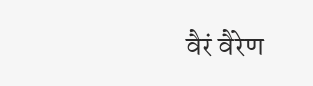वैरं वैरेण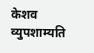केशव व्युपशाम्यति